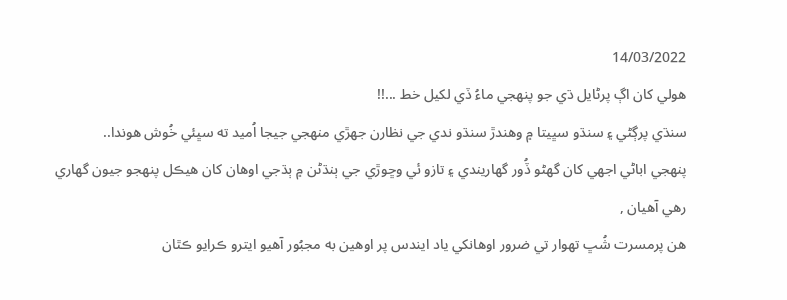14/03/2022
هولي کان اڳ پرڻايل ڌي جو پنهجي ماءُ ڏي لکيل خط ...!!
سنڌي پرڳڻي ۽ سنڌو سڀيتا ۾ وهندڙ سنڌو ندي جي نظارن جھڙي منهجي جيجا اُميد ته سڀئي خُوش ھوندا..
پنھجي اباڻي اجھي کان گھڻو ڏُور گھاريندي ۽ تازو ئي وڇوڙي جي ٻنڌڻن ۾ ٻڌجي اوهان کان هيڪل پنهجو جيون گھاري رهي آھيان ,
هن پرمسرت شُڀ تھوار تي ضرور اوهانکي ياد ايندس پر اوهين به مجبُور آھيو ايترو ڪرايو ڪٿان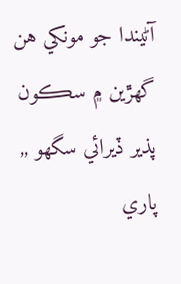آڻيندا جو مونکي هن گهڙين ۾ سڪون پذير ڏيرائي سگھو ,,
پاري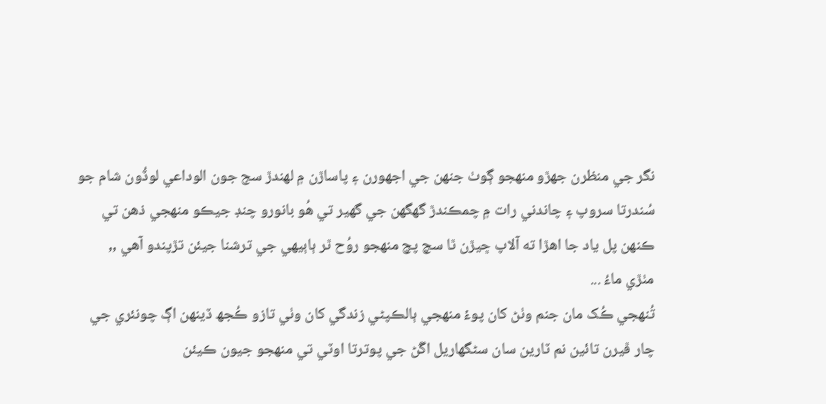نگر جي منظرن جھڙو منهجو ڳوٺ جنهن جي اجھورن ۽ پاساڙن ۾ لھندڙ سج جون الوداعي لوڏُون شام جو سُندرتا سروپ ۽ چاندني رات ۾ چمڪندڙ گهگهن جي گهير تي هُو بانورو چنڊ جيڪو منهجي ذھن تي ڪنهن پل ياد جا اهڙا ته آلاپ ڇيڙن ٿا سچ پچ منهجو روُح ٿر ٻاٻيھي جي ترشنا جيئن تڙپندو آھي ,,
مٺڙي ماءُ ...
تُنهجي ڪُک مان جنم وٺڻ کان پوءۡ منهجي ٻالڪپڻي زندگي کان وٺي تازو ڪُجھ ڏينهن اڳ چونئري جي چار ڦيرن تائين نم ٽارين سان سڻگهاريل اڱڻ جي پوترتا اوٽي تي منهجو جيون ڪيئن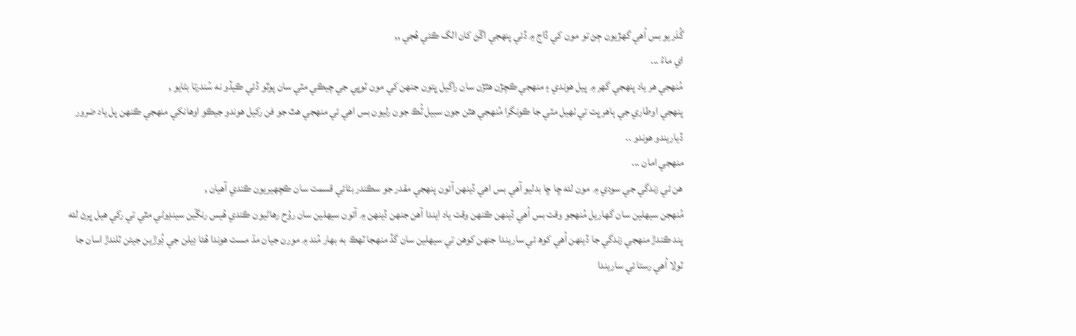گُذريو بس اُھي گھڙيون ڄڻ تو مون کي ڏاج ۾ ڏئي پنهجي اڱڻ کان الگ ڪئي هُجي ,,
اي ماءُ ...
مُنهجي هر ياد پنهجي گهر ۾ پيل هوندي ۽ منهجي ڪچڙن هٿڙن سان راگيل ڀتون جنهن کي مون ٽوڀي جي چيڪي مٽي سان پوٿو ڏئي ڪيڏو نه سُندرتا بڻايو ,
پنھجي اوطاري جي ٻاهر ڀت تي ٺھيل مٽي جا ڪونگرا مُنهجي هٿن جون سبيل ٽُڪ جون رليون بس اهي ئي منهجي هٿ جو فن رکيل هوندو جيڪو اوهانکي منهجي ڪنهن پل ياد ضرور ڏياريندو هوندو ..
منھجي امان ...
هن ئي زندگي جي سودي ۾ مون لئه ڇا ڇا بدليو آھي بس اھي ڏينهن آئون پنهجي مقدر جو سڪندر بڻائي قسمت سان ڪچھيريون ڪندي آھيان ,
مُنهجن سيھلين سان گھاريل مُنهجو وقت بس اُھي ڏينهن ڪنهن وقت ياد ايندا آھن جنهن ڏينهن ۾ آئون سيھلين سان روُح رهاڻيون ڪندي هُيس رنڱين سينڍوڻي مٿي تي رکي هيل ڀرڻ لئه پند ڪندڙ منهجي زندگي جا ڏينهن اُھي کوھ ئي ساريندا جنهن کوهن تي سيھلين سان گڏ منهجا ٽھڪ به بھار مُند ۾ مورن جيان مڌ مست هوندا هُئا ڊيلن جي ڊُوڙين جيئن ٽلندڙ اسان جا ٽولا اُھي رستا ئي ساريندا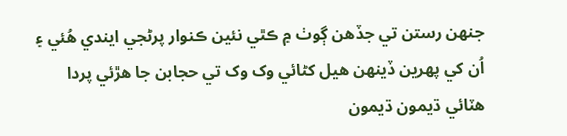جنهن رستن تي جڏھن ڳوٺ ۾ ڪٿي نئين ڪنوار پرڻجي ايندي هُئي ۽ اُن کي پھرين ڏينهن هيل کڻائي وک وک تي حجابن جا هڙئي پردا هٽائي ڌيمون ڌيمون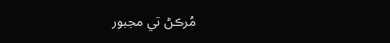مُرڪڻ تي مجبور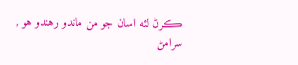ڪرڻ لئه اسان جو من ماندو رهندو هو ,
سرامڻ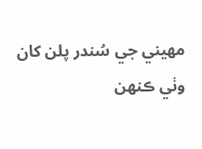مھيني جي سُندر پلن کان وٺي ڪنهن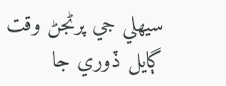سيھلي جي پرڻجڻ وقت ڳايل ڏوري جا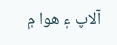آلاپ ۽ هوا ۾